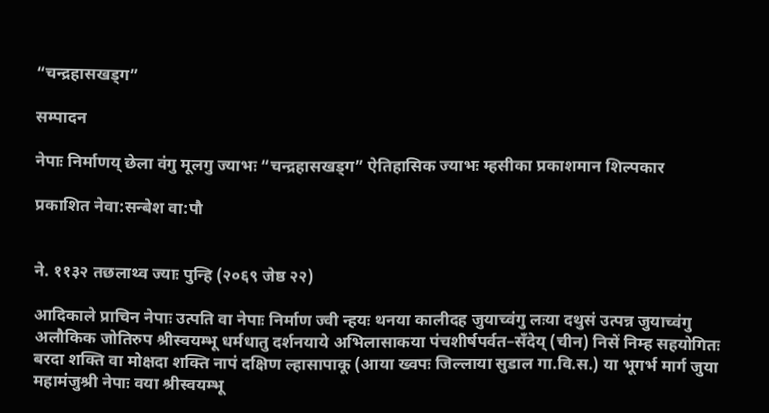“चन्द्रहासखड्ग”

सम्पादन

नेपाः निर्माणय् छेला वंगु मूलगु ज्याभः “चन्द्रहासखड्ग” ऐतिहासिक ज्याभः म्हसीका प्रकाशमान शिल्पकार

प्रकाशित नेवा:सन्बेश वा:पौ


ने. ११३२ तछलाथ्व ज्याः पुन्हि (२०६९ जेष्ठ २२)

आदिकाले प्राचिन नेपाः उत्पति वा नेपाः निर्माण ज्वी न्हयः थनया कालीदह जुयाच्वंगु लःया दथुसं उत्पन्न जुयाच्वंगु अलौकिक जोतिरुप श्रीस्वयम्भू धर्मधातु दर्शनयाये अभिलासाकया पंचशीर्षपर्वत–सँदेय् (चीन) निसें निम्ह सहयोगितः बरदा शक्ति वा मोक्षदा शक्ति नापं दक्षिण ल्हासापाकू (आया ख्वपः जिल्लाया सुडाल गा.वि.स.) या भूगर्भ मार्ग जुया महामंजुश्री नेपाः वया श्रीस्वयम्भू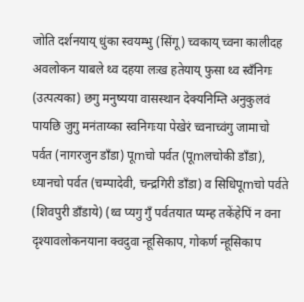जोति दर्शनयाय् धुंका स्वयम्भु (सिंगू) च्वकाय् च्वना कालीदह अवलोकन याबले थ्व दहया लःख हतेयाय् फुसा थ्व स्वँनिगः (उत्पत्यका) छगु मनुष्यया वासस्थान देक्यनिम्ति अनुकुलवं पायछि जुगु मनंताय्का स्वनिगःया पेखेरं च्वनाच्वंगु जामाचो पर्वत (नागरजुन डाँडा) पूmचो पर्वत (पूmलचोकी डाँडा), ध्यानचो पर्वत (चम्पादेवी, चन्द्रगिरी डाँडा) व सिधिपूmचो पर्वते (शिवपुरी डाँडाये) (थ्व प्यगु गुँ पर्वतयात प्यम्ह तकेंहेपिं न वना दृश्यावलोकनयाना क्वदुवा न्हूसिकाप, गोकर्ण न्हूसिकाप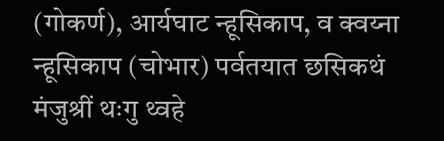(गोकर्ण), आर्यघाट न्हूसिकाप, व क्वय्ना न्हूसिकाप (चोभार) पर्वतयात छसिकथं मंजुश्रीं थःगु थ्वहे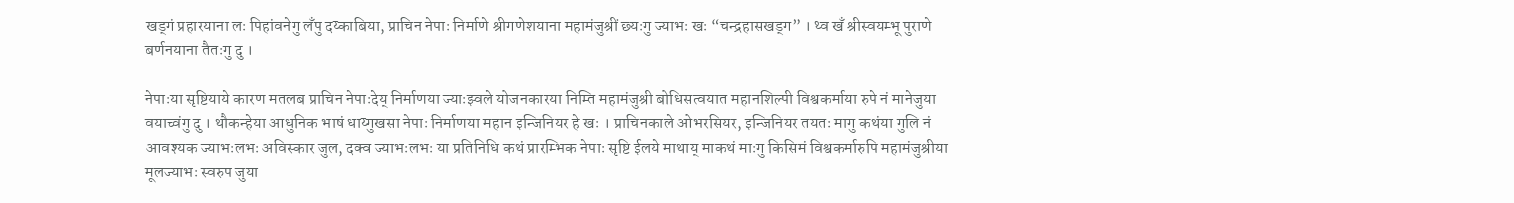खड्गं प्रहारयाना लः पिहांवनेगु लँपु दय्काबिया, प्राचिन नेपाः निर्माणे श्रीगणेशयाना महामंजुश्रीं छ्यःगु ज्याभः खः “चन्द्रहासखड्ग” । थ्व खँ श्रीस्वयम्भू पुराणे बर्णनयाना तैतःगु दु ।

नेपाःया सृष्टियाये कारण मतलब प्राचिन नेपाःदेय् निर्माणया ज्याःझ्वले योजनकारया निम्ति महामंजुश्री बोधिसत्वयात महानशिल्पी विश्वकर्माया रुपे नं मानेजुया वयाच्वंगु दु । थौकन्हेया आधुनिक भाषं धाय्गुखसा नेपाः निर्माणया महान इन्जिनियर हे खः । प्राचिनकाले ओभरसियर, इन्जिनियर तयतः मागु कथंया गुलि नं आवश्यक ज्याभःलभः अविस्कार जुल, दक्व ज्याभःलभः या प्रतिनिधि कथं प्रारम्भिक नेपाः सृष्टि ईलये माथाय् माकथं माःगु किसिमं विश्वकर्मारुपि महामंजुश्रीया मूलज्याभः स्वरुप जुया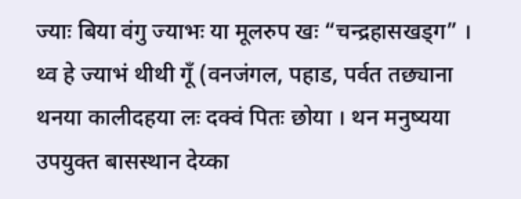ज्याः बिया वंगु ज्याभः या मूलरुप खः “चन्द्रहासखड्ग” । थ्व हे ज्याभं थीथी गूँ (वनजंगल, पहाड, पर्वत तछ्याना थनया कालीदहया लः दक्वं पितः छोया । थन मनुष्यया उपयुक्त बासस्थान देय्का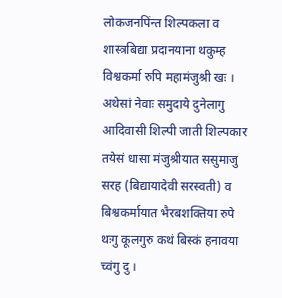लोकजनपिंन्त शिल्पकला व शास्त्रबिद्या प्रदानयाना थकुम्ह विश्वकर्मा रुपि महामंजुश्री खः । अथेसां नेवाः समुदाये दुनेलागु आदिवासी शिल्पी जाती शिल्पकार तयेसं धासा मंजुश्रीयात ससुमाजु सरह (बिद्यायादेवी सरस्वती) व बिश्वकर्मायात भैरबशक्तिया रुपे थःगु कूलगुरु कथं बिस्कं हनावया च्वंगु दु ।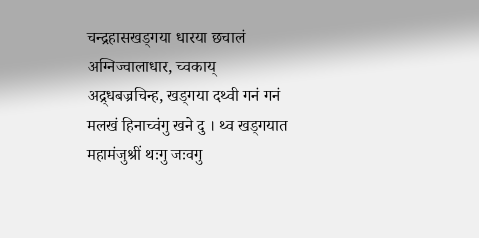चन्द्रहासखड्गया धारया छचालं अग्निज्वालाधार, च्वकाय् अद्र्धबज्रचिन्ह, खड्गया दथ्वी गनं गनं मलखं हिनाच्वंगु खने दु । थ्व खड्गयात महामंजुश्रीं थःगु जःवगु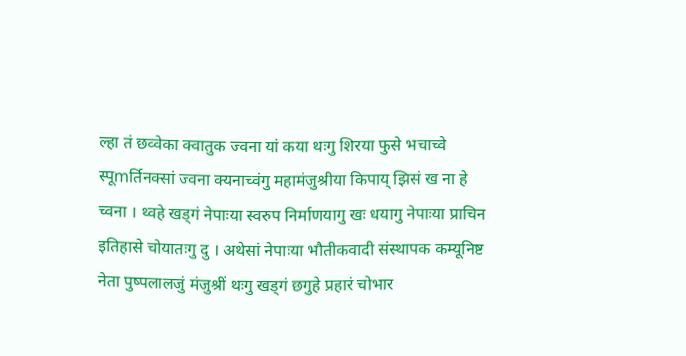ल्हा तं छव्वेका क्वातुक ज्वना यां कया थःगु शिरया फुसे भचाच्वे स्पूmर्तिनक्सां ज्वना क्यनाच्वंगु महामंजुश्रीया किपाय् झिसं ख ना हे च्वना । थ्वहे खड्गं नेपाःया स्वरुप निर्माणयागु खः धयागु नेपाःया प्राचिन इतिहासे चोयातःगु दु । अथेसां नेपाःया भौतीकवादी संस्थापक कम्यूनिष्ट नेता पुष्पलालजुं मंजुश्रीं थःगु खड्गं छगुहे प्रहारं चोभार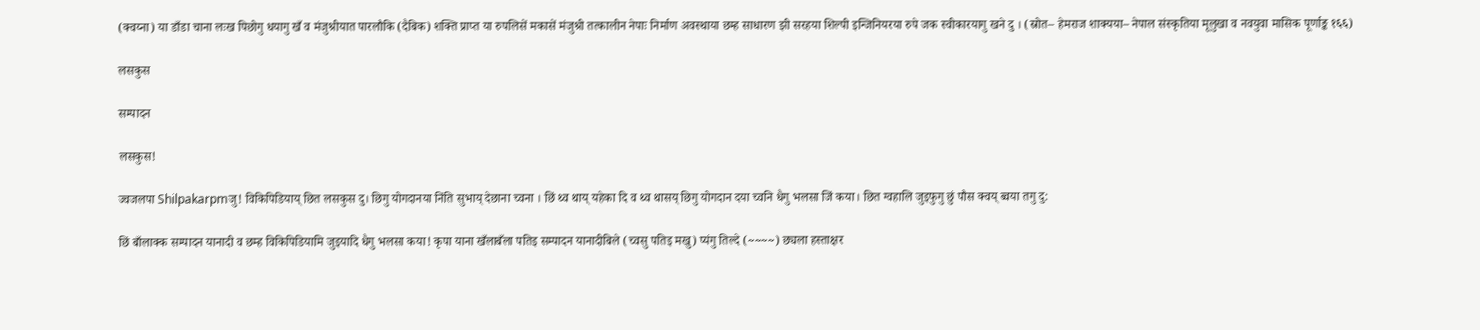(क्वय्ना) या डाँडा चाना लःख पिछोगु धयागु खँ व मंजुश्रीयात पारलौकि (दैबिक) शक्ति प्राप्त या रुपलिसें मकासें मंजुश्री तत्कालीन नेपाः निर्माण अवस्थाया छम्ह साधारण झी सरहया शिल्पी इन्जिनियरया रुपे जक स्वीकारयागु खने दु । (स्रोत– हेमराज शाक्यया– नेपाल संस्कृतिया मूलुखा व नवयुवा मासिक पूर्णाङ्क १६६)

लसकुस

सम्पादन

लसकुस!

ज्वजलपा Shilpakarpmजु! विकिपिडियाय् छित लसकुस दु। छिगु योगदानया निंति सुभाय् देछाना च्वना । छिं थ्व थाय् यहेका दि व थ्व थासय् छिगु योगदान दया च्वनि धैगु भलसा जिं कया। छित ग्वहालि जुइफुगु छुं पौस क्वय् ब्वया तगु दु:

छिं बाँलाक्क सम्पादन यानादी‌ व छम्ह विकिपिडियामि जुइयादि धैगु भलसा कया! कृपा याना खँलाबँला पतिइ सम्पादन यानादीबिले (च्वसु पतिइ मखु) प्यंगु तिल्दे (~~~~) छ्यला हस्ताक्षर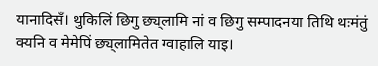यानादिसँ। थुकिलिं छिगु छ्य्‌लामि नां व छिगु सम्पादनया तिथि थःमंतुं क्यनि व मेमेपिं छ्य्‌लामितेत ग्वाहालि याइ।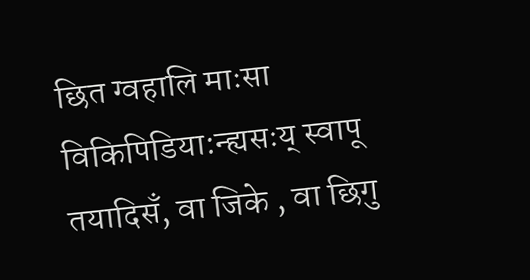छित ग्वहालि माःसा विकिपिडिया:न्ह्यसःय् स्वापू तयादिसँ, वा जिके , वा छिगु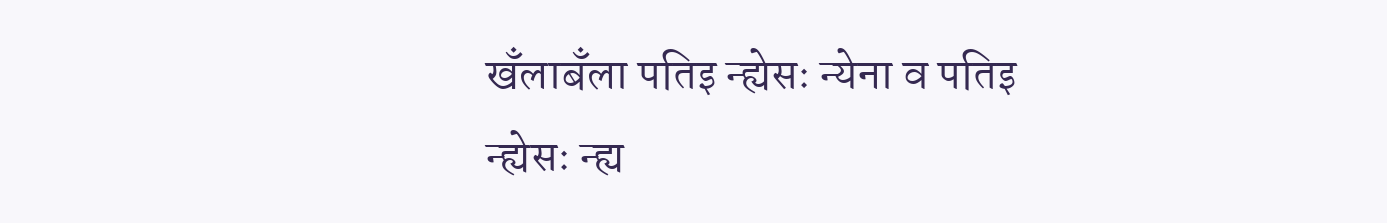खँलाबँला पतिइ न्ह्येसः न्येना व पतिइ न्ह्येसः न्ह्य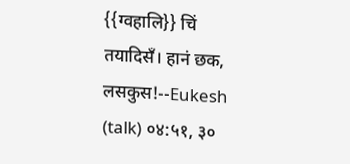{{ग्वहालि}} चिं तयादिसँ। हानं छक, लसकुस!--Eukesh (talk) ०४:५१, ३०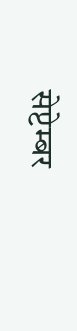सेप्टेम्बर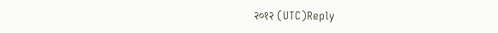२०१२ (UTC)Reply